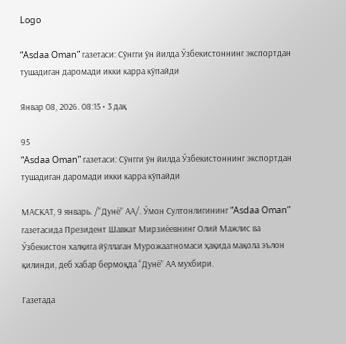Logo

“Asdaa Oman” газетаси: Сўнгги ўн йилда Ўзбекистоннинг экспортдан тушадиган даромади икки карра кўпайди

Январ 08, 2026. 08:15 • 3 дақ

95
“Asdaa Oman” газетаси: Сўнгги ўн йилда Ўзбекистоннинг экспортдан тушадиган даромади икки карра кўпайди

МАСКАТ, 9 январь. /“Дунё” АА/. Ўмон Султонлигининг “Asdaa Oman” газетасида Президент Шавкат Мирзиёевнинг Олий Мажлис ва Ўзбекистон халқига йўллаган Мурожаатномаси ҳақида мақола эълон қилинди, деб хабар бермоқда “Дунё” АА мухбири.

Газетада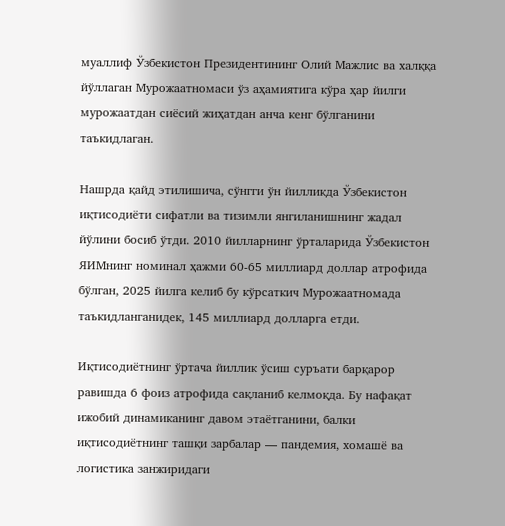муаллиф Ўзбекистон Президентининг Олий Мажлис ва халққа йўллаган Мурожаатномаси ўз аҳамиятига кўра ҳар йилги мурожаатдан сиёсий жиҳатдан анча кенг бўлганини таъкидлаган.

Нашрда қайд этилишича, сўнгги ўн йилликда Ўзбекистон иқтисодиёти сифатли ва тизимли янгиланишнинг жадал йўлини босиб ўтди. 2010 йилларнинг ўрталарида Ўзбекистон ЯИМнинг номинал ҳажми 60-65 миллиард доллар атрофида бўлган, 2025 йилга келиб бу кўрсаткич Мурожаатномада таъкидланганидек, 145 миллиард долларга етди.

Иқтисодиётнинг ўртача йиллик ўсиш суръати барқарор равишда 6 фоиз атрофида сақланиб келмоқда. Бу нафақат ижобий динамиканинг давом этаётганини, балки иқтисодиётнинг ташқи зарбалар — пандемия, хомашё ва логистика занжиридаги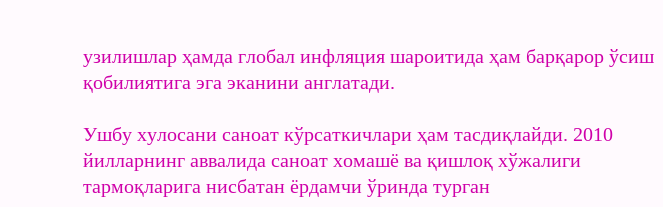узилишлар ҳамда глобал инфляция шароитида ҳам барқарор ўсиш қобилиятига эга эканини англатади.

Ушбу хулосани саноат кўрсаткичлари ҳам тасдиқлайди. 2010 йилларнинг аввалида саноат хомашё ва қишлоқ хўжалиги тармоқларига нисбатан ёрдамчи ўринда турган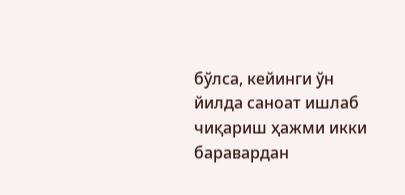бўлса, кейинги ўн йилда саноат ишлаб чиқариш ҳажми икки баравардан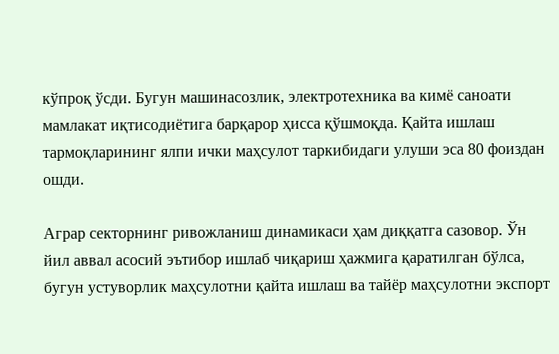кўпроқ ўсди. Бугун машинасозлик, электротехника ва кимё саноати мамлакат иқтисодиётига барқарор ҳисса қўшмоқда. Қайта ишлаш тармоқларининг ялпи ички маҳсулот таркибидаги улуши эса 80 фоиздан ошди.

Аграр секторнинг ривожланиш динамикаси ҳам диққатга сазовор. Ўн йил аввал асосий эътибор ишлаб чиқариш ҳажмига қаратилган бўлса, бугун устуворлик маҳсулотни қайта ишлаш ва тайёр маҳсулотни экспорт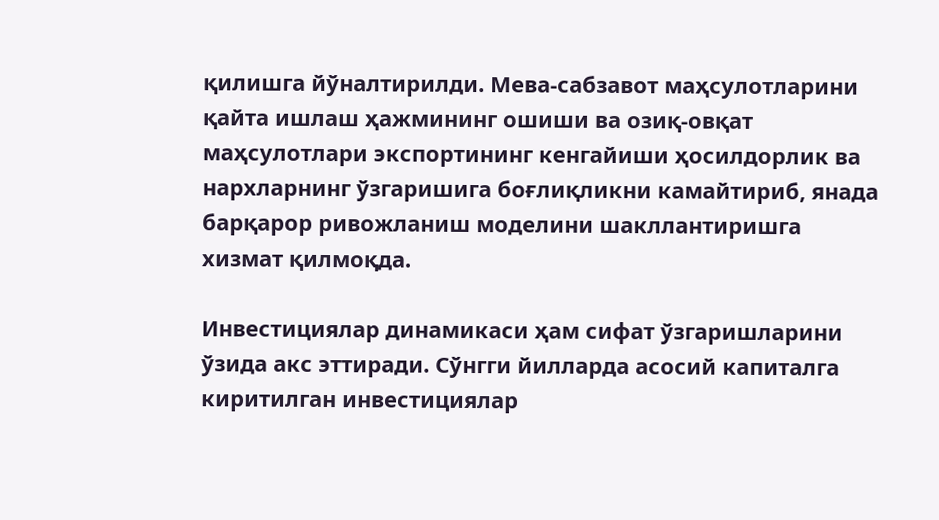қилишга йўналтирилди. Мева-сабзавот маҳсулотларини қайта ишлаш ҳажмининг ошиши ва озиқ-овқат маҳсулотлари экспортининг кенгайиши ҳосилдорлик ва нархларнинг ўзгаришига боғлиқликни камайтириб, янада барқарор ривожланиш моделини шакллантиришга хизмат қилмоқда.

Инвестициялар динамикаси ҳам сифат ўзгаришларини ўзида акс эттиради. Сўнгги йилларда асосий капиталга киритилган инвестициялар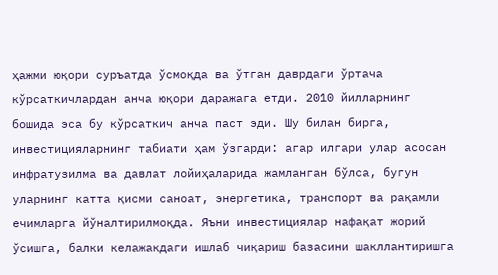ҳажми юқори суръатда ўсмоқда ва ўтган даврдаги ўртача кўрсаткичлардан анча юқори даражага етди. 2010 йилларнинг бошида эса бу кўрсаткич анча паст эди. Шу билан бирга, инвестицияларнинг табиати ҳам ўзгарди: агар илгари улар асосан инфратузилма ва давлат лойиҳаларида жамланган бўлса, бугун уларнинг катта қисми саноат, энергетика, транспорт ва рақамли ечимларга йўналтирилмоқда. Яъни инвестициялар нафақат жорий ўсишга, балки келажакдаги ишлаб чиқариш базасини шакллантиришга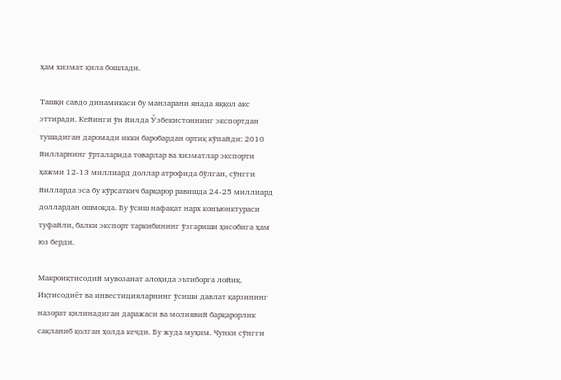ҳам хизмат қила бошлади.

Ташқи савдо динамикаси бу манзарани янада яққол акс эттиради. Кейинги ўн йилда Ўзбекистоннинг экспортдан тушадиган даромади икки баробардан ортиқ кўпайди: 2010 йилларнинг ўрталарида товарлар ва хизматлар экспорти ҳажми 12-13 миллиард доллар атрофида бўлган, сўнгги йилларда эса бу кўрсаткич барқарор равишда 24-25 миллиард доллардан ошмоқда. Бу ўсиш нафақат нарх конъюнктураси туфайли, балки экспорт таркибининг ўзгариши ҳисобига ҳам юз берди.

Макроиқтисодий мувозанат алоҳида эътиборга лойиқ. Иқтисодиёт ва инвестицияларнинг ўсиши давлат қарзининг назорат қилинадиган даражаси ва молиявий барқарорлик сақланиб қолган ҳолда кечди. Бу жуда муҳим. Чунки сўнгги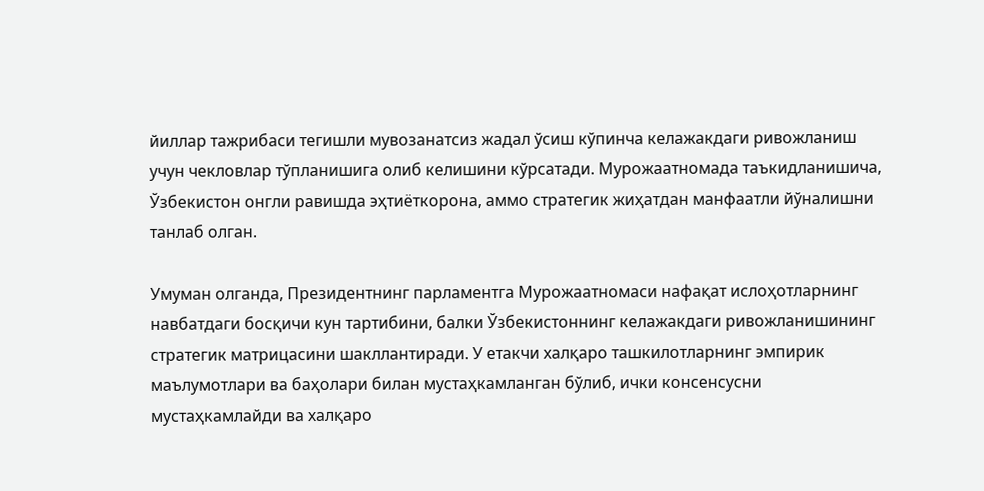йиллар тажрибаси тегишли мувозанатсиз жадал ўсиш кўпинча келажакдаги ривожланиш учун чекловлар тўпланишига олиб келишини кўрсатади. Мурожаатномада таъкидланишича, Ўзбекистон онгли равишда эҳтиёткорона, аммо стратегик жиҳатдан манфаатли йўналишни танлаб олган.

Умуман олганда, Президентнинг парламентга Мурожаатномаси нафақат ислоҳотларнинг навбатдаги босқичи кун тартибини, балки Ўзбекистоннинг келажакдаги ривожланишининг стратегик матрицасини шакллантиради. У етакчи халқаро ташкилотларнинг эмпирик маълумотлари ва баҳолари билан мустаҳкамланган бўлиб, ички консенсусни мустаҳкамлайди ва халқаро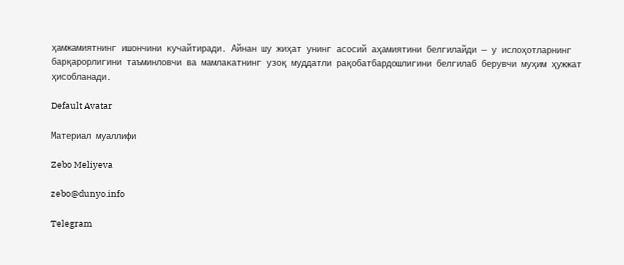ҳамжамиятнинг ишончини кучайтиради. Айнан шу жиҳат унинг асосий аҳамиятини белгилайди — у ислоҳотларнинг барқарорлигини таъминловчи ва мамлакатнинг узоқ муддатли рақобатбардошлигини белгилаб берувчи муҳим ҳужжат ҳисобланади.

Default Avatar

Материал муаллифи

Zebo Meliyeva

zebo@dunyo.info

Telegram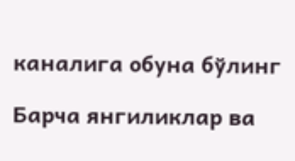каналига обуна бўлинг

Барча янгиликлар ва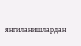янгиланишлардан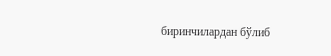биринчилардан бўлиб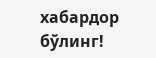хабардор бўлинг!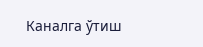Каналга ўтиш